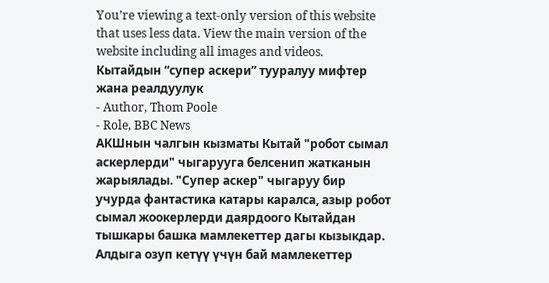You’re viewing a text-only version of this website that uses less data. View the main version of the website including all images and videos.
Кытайдын “супер аскери” тууралуу мифтер жана реалдуулук
- Author, Thom Poole
- Role, BBC News
АКШнын чалгын кызматы Кытай "робот сымал аскерлерди" чыгарууга белсенип жатканын жарыялады. "Супер аскер" чыгаруу бир учурда фантастика катары каралса, азыр робот сымал жоокерлерди даярдоого Кытайдан тышкары башка мамлекеттер дагы кызыкдар.
Алдыга озуп кетүү үчүн бай мамлекеттер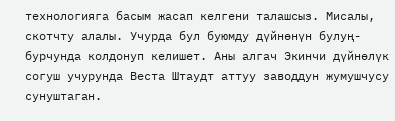технологияга басым жасап келгени талашсыз. Мисалы, скотчту алалы. Учурда бул буюмду дүйнөнүн булуң-бурчунда колдонуп келишет. Аны алгач Экинчи дүйнөлүк согуш учурунда Веста Штаудт аттуу заводдун жумушчусу сунуштаган.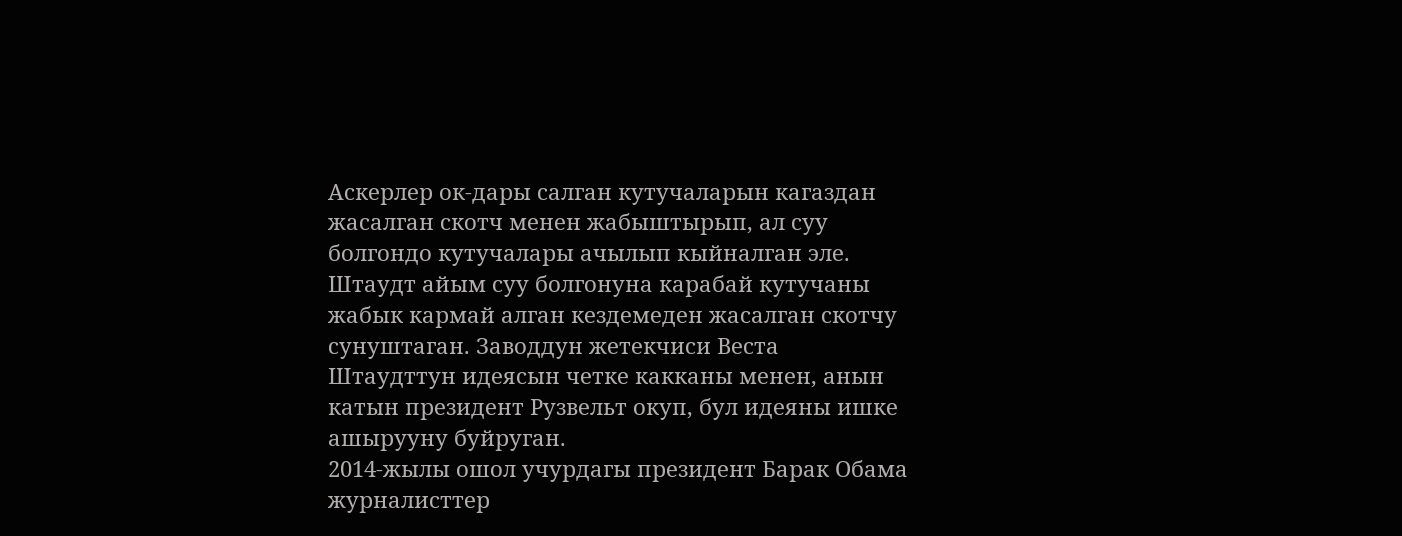Аскерлер ок-дары салган кутучаларын кагаздан жасалган скотч менен жабыштырып, ал суу болгондо кутучалары ачылып кыйналган эле. Штаудт айым суу болгонуна карабай кутучаны жабык кармай алган кездемеден жасалган скотчу сунуштаган. Заводдун жетекчиси Веста Штаудттун идеясын четке какканы менен, анын катын президент Рузвельт окуп, бул идеяны ишке ашырууну буйруган.
2014-жылы ошол учурдагы президент Барак Обама журналисттер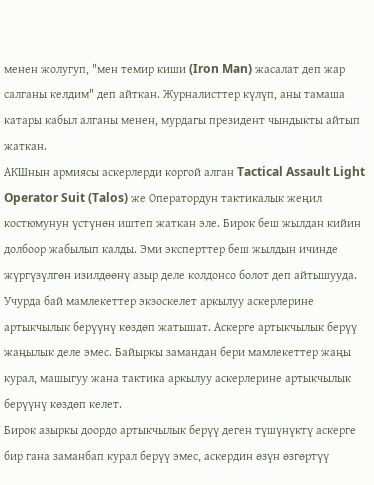менен жолугуп, "мен темир киши (Iron Man) жасалат деп жар салганы келдим" деп айткан. Журналисттер күлүп, аны тамаша катары кабыл алганы менен, мурдагы президент чындыкты айтып жаткан.
АКШнын армиясы аскерлерди коргой алган Tactical Assault Light Operator Suit (Talos) же Оператордун тактикалык жеңил костюмунун үстүнөн иштеп жаткан эле. Бирок беш жылдан кийин долбоор жабылып калды. Эми эксперттер беш жылдын ичинде жүргүзүлгөн изилдөөнү азыр деле колдонсо болот деп айтышууда.
Учурда бай мамлекеттер экзоскелет аркылуу аскерлерине артыкчылык берүүнү көздөп жатышат. Аскерге артыкчылык берүү жаңылык деле эмес. Байыркы замандан бери мамлекеттер жаңы курал, машыгуу жана тактика аркылуу аскерлерине артыкчылык берүүнү көздөп келет.
Бирок азыркы доордо артыкчылык берүү деген түшүнүктү аскерге бир гана заманбап курал берүү эмес, аскердин өзүн өзгөртүү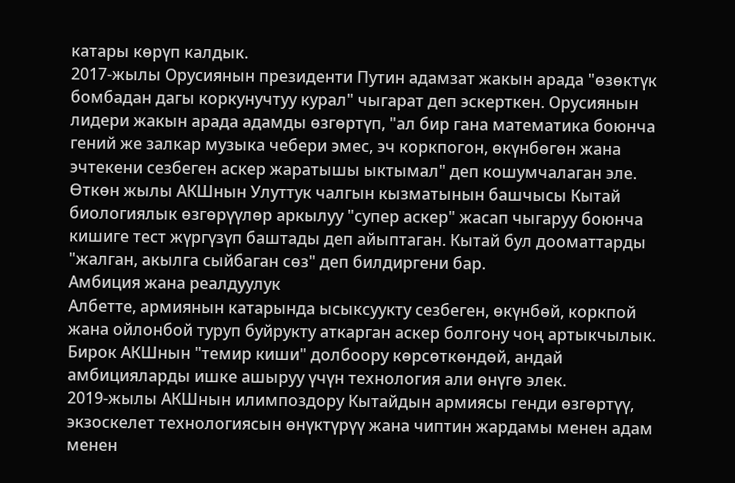катары көрүп калдык.
2017-жылы Орусиянын президенти Путин адамзат жакын арада "өзөктүк бомбадан дагы коркунучтуу курал" чыгарат деп эскерткен. Орусиянын лидери жакын арада адамды өзгөртүп, "ал бир гана математика боюнча гений же залкар музыка чебери эмес, эч коркпогон, өкүнбөгөн жана эчтекени сезбеген аскер жаратышы ыктымал" деп кошумчалаган эле.
Өткөн жылы АКШнын Улуттук чалгын кызматынын башчысы Кытай биологиялык өзгөрүүлөр аркылуу "супер аскер" жасап чыгаруу боюнча кишиге тест жүргүзүп баштады деп айыптаган. Кытай бул дооматтарды "жалган, акылга сыйбаган сөз" деп билдиргени бар.
Амбиция жана реалдуулук
Албетте, армиянын катарында ысыксуукту сезбеген, өкүнбөй, коркпой жана ойлонбой туруп буйрукту аткарган аскер болгону чоң артыкчылык. Бирок АКШнын "темир киши" долбоору көрсөткөндөй, андай амбицияларды ишке ашыруу үчүн технология али өнүгө элек.
2019-жылы АКШнын илимпоздору Кытайдын армиясы генди өзгөртүү, экзоскелет технологиясын өнүктүрүү жана чиптин жардамы менен адам менен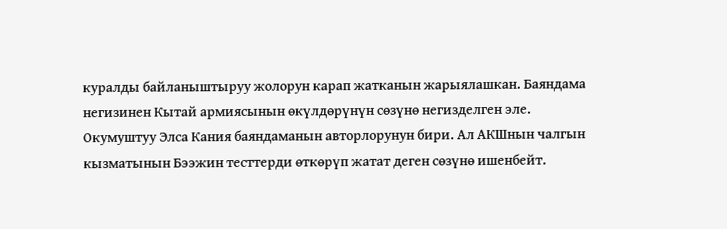куралды байланыштыруу жолорун карап жатканын жарыялашкан. Баяндама негизинен Кытай армиясынын өкүлдөрүнүн сөзүнө негизделген эле.
Окумуштуу Элса Кания баяндаманын авторлорунун бири. Ал АКШнын чалгын кызматынын Бээжин тесттерди өткөрүп жатат деген сөзүнө ишенбейт.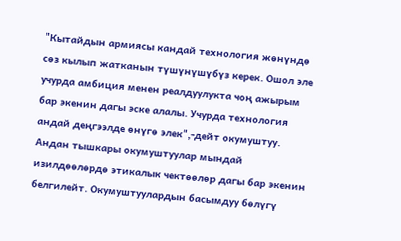"Кытайдын армиясы кандай технология жөнүндө сөз кылып жатканын түшүнүшүбүз керек. Ошол эле учурда амбиция менен реалдуулукта чоң ажырым бар экенин дагы эске алалы. Учурда технология андай деңгээлде өнүгө элек",-дейт окумуштуу.
Андан тышкары окумуштуулар мындай изилдөөлөрдө этикалык чектөөлөр дагы бар экенин белгилейт. Окумуштуулардын басымдуу бөлүгү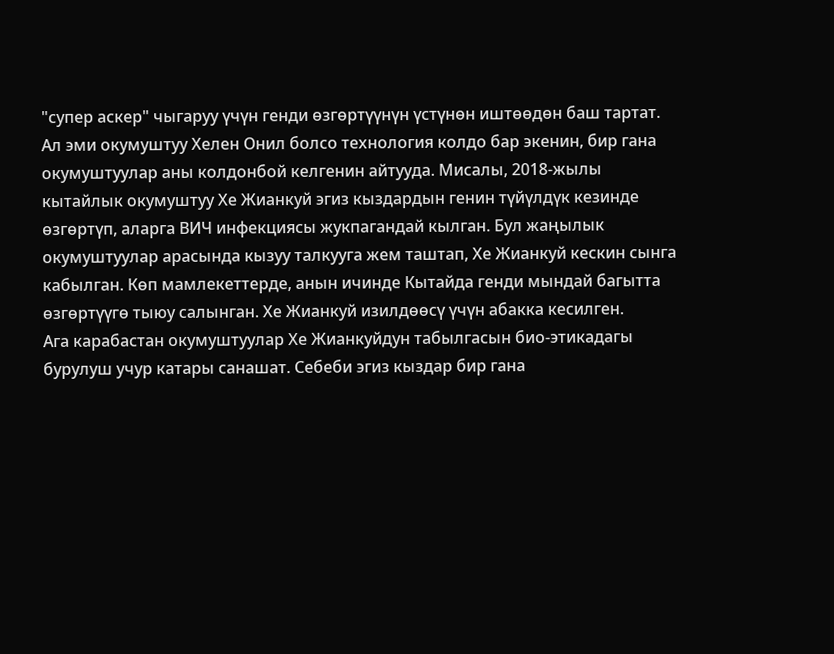"супер аскер" чыгаруу үчүн генди өзгөртүүнүн үстүнөн иштөөдөн баш тартат.
Ал эми окумуштуу Хелен Онил болсо технология колдо бар экенин, бир гана окумуштуулар аны колдонбой келгенин айтууда. Мисалы, 2018-жылы кытайлык окумуштуу Хе Жианкуй эгиз кыздардын генин түйүлдүк кезинде өзгөртүп, аларга ВИЧ инфекциясы жукпагандай кылган. Бул жаңылык окумуштуулар арасында кызуу талкууга жем таштап, Хе Жианкуй кескин сынга кабылган. Көп мамлекеттерде, анын ичинде Кытайда генди мындай багытта өзгөртүүгө тыюу салынган. Хе Жианкуй изилдөөсү үчүн абакка кесилген.
Ага карабастан окумуштуулар Хе Жианкуйдун табылгасын био-этикадагы бурулуш учур катары санашат. Себеби эгиз кыздар бир гана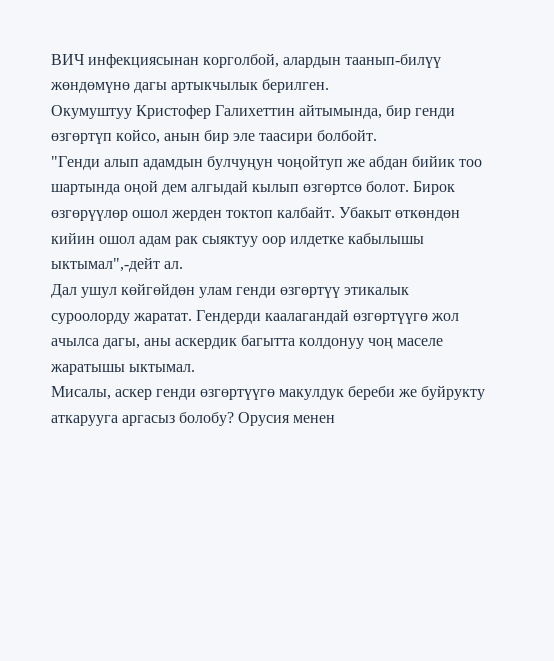ВИЧ инфекциясынан корголбой, алардын таанып-билүү жөндөмүнө дагы артыкчылык берилген.
Окумуштуу Кристофер Галихеттин айтымында, бир генди өзгөртүп койсо, анын бир эле таасири болбойт.
"Генди алып адамдын булчуңун чоңойтуп же абдан бийик тоо шартында оңой дем алгыдай кылып өзгөртсө болот. Бирок өзгөрүүлөр ошол жерден токтоп калбайт. Убакыт өткөндөн кийин ошол адам рак сыяктуу оор илдетке кабылышы ыктымал",-дейт ал.
Дал ушул көйгөйдөн улам генди өзгөртүү этикалык суроолорду жаратат. Гендерди каалагандай өзгөртүүгө жол ачылса дагы, аны аскердик багытта колдонуу чоң маселе жаратышы ыктымал.
Мисалы, аскер генди өзгөртүүгө макулдук береби же буйрукту аткарууга аргасыз болобу? Орусия менен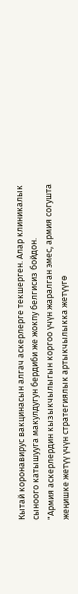Кытай коронавирус вакцинасын алгач аскерлерге текшерген. Алар клиникалык сыноого катышууга макулдугун бердиби же жокпу белгисиз бойдон.
"Армия аскерлердин кызыкчылыгын коргоо үчүн жаралган эмес, армия согушта жеңишке жетүү үчүн стратегиялык артыкчылыкка жетүүгө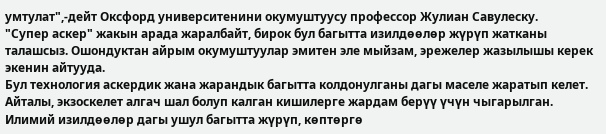умтулат",-дейт Оксфорд университенини окумуштуусу профессор Жулиан Савулеску.
"Супер аскер" жакын арада жаралбайт, бирок бул багытта изилдөөлөр жүрүп жатканы талашсыз. Ошондуктан айрым окумуштуулар эмитен эле мыйзам, эрежелер жазылышы керек экенин айтууда.
Бул технология аскердик жана жарандык багытта колдонулганы дагы маселе жаратып келет. Айталы, экзоскелет алгач шал болуп калган кишилерге жардам берүү үчүн чыгарылган. Илимий изилдөөлөр дагы ушул багытта жүрүп, көптөргө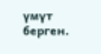үмүт берген.